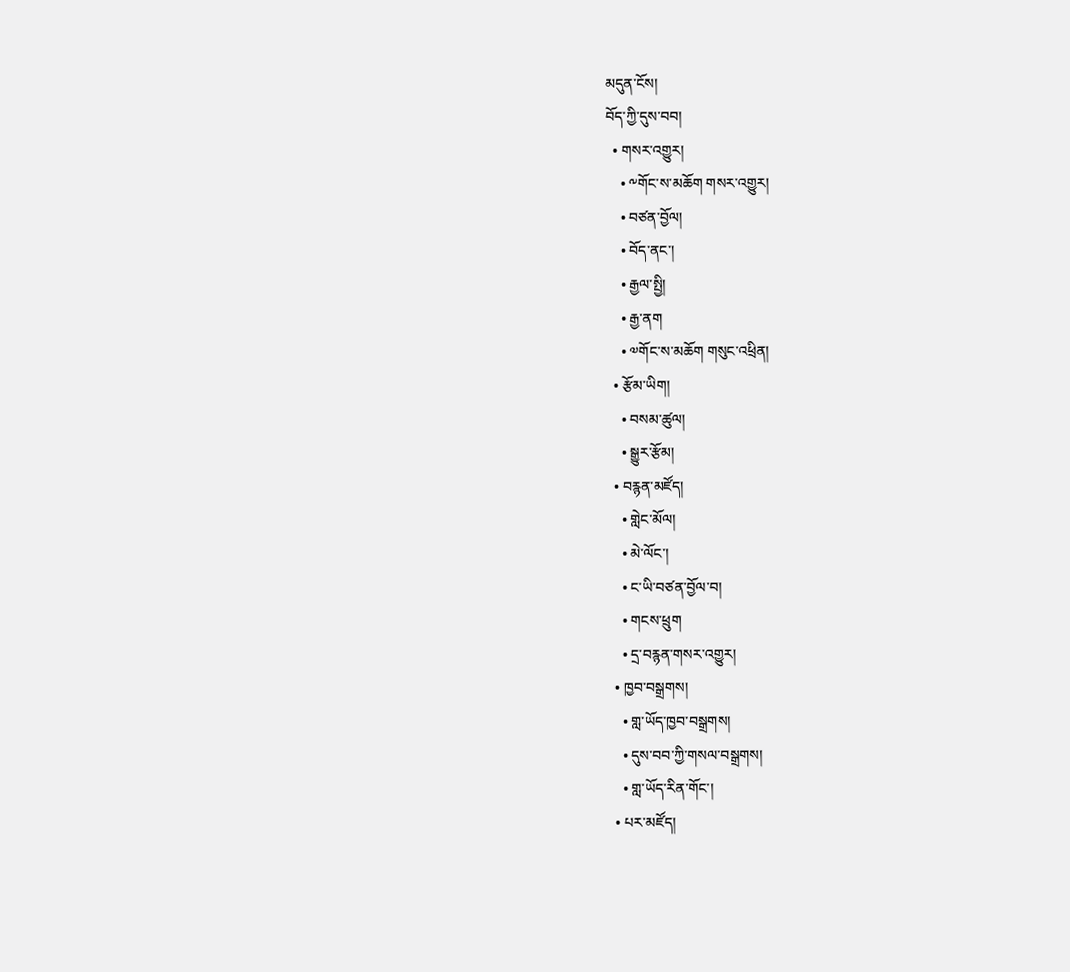མདུན་ངོས།
བོད་ཀྱི་དུས་བབ།
  • གསར་འགྱུར།
    • ༸གོང་ས་མཆོག གསར་འགྱུར།
    • བཙན་བྱོལ།
    • བོད་ནང་།
    • རྒྱལ་སྤྱི།
    • རྒྱ་ནག
    • ༧གོང་ས་མཆོག གསུང་འཕྲིན།
  • རྩོམ་ཡིག།
    • བསམ་ཚུལ།
    • སྒྱུར་རྩོམ།
  • བརྙན་མཛོད།
    • གླེང་མོལ།
    • མེ་ལོང་།
    • ང་ཡི་བཙན་བྱོལ་བ།
    • གངས་ཕྲུག
    • དྲ་བརྙན་གསར་འགྱུར།
  • ཁྱབ་བསྒྲགས།
    • གླ་ཡོད་ཁྱབ་བསྒྲགས།
    • དུས་བབ་ཀྱི་གསལ་བསྒྲགས།
    • གླ་ཡོད་རིན་གོང་།
  • པར་མཛོད།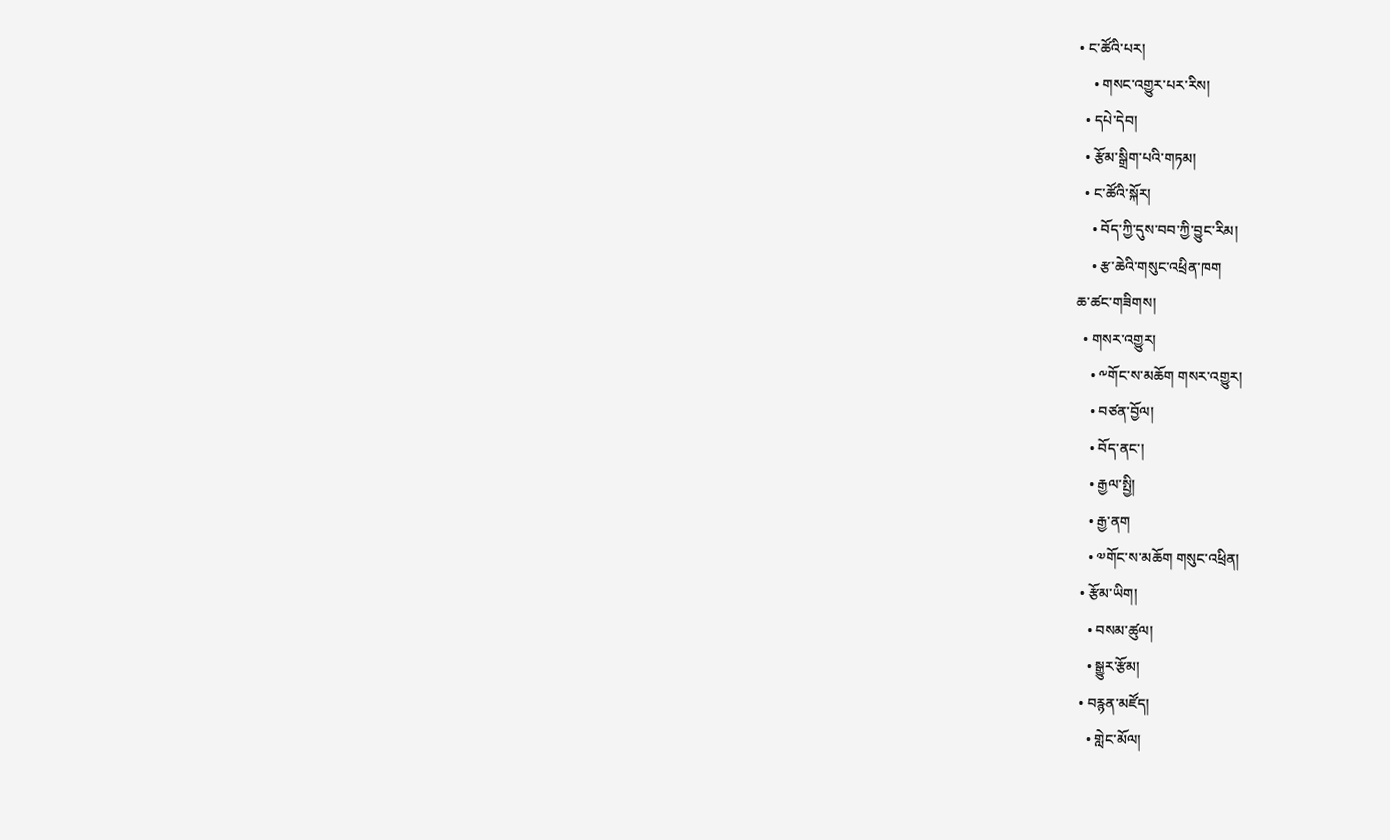• ང་ཚོའི་པར།
    • གསང་འགྱུར་པར་རིས།
  • དཔེ་དེབ།
  • རྩོམ་སྒྲིག་པའི་གཏམ།
  • ང་ཚོའི་སྐོར།
    • བོད་ཀྱི་དུས་བབ་ཀྱི་བྱུང་རིམ།
    • རྩ་ཆེའི་གསུང་འཕྲིན་ཁག
ཆ་ཚང་གཟིགས།
  • གསར་འགྱུར།
    • ༸གོང་ས་མཆོག གསར་འགྱུར།
    • བཙན་བྱོལ།
    • བོད་ནང་།
    • རྒྱལ་སྤྱི།
    • རྒྱ་ནག
    • ༧གོང་ས་མཆོག གསུང་འཕྲིན།
  • རྩོམ་ཡིག།
    • བསམ་ཚུལ།
    • སྒྱུར་རྩོམ།
  • བརྙན་མཛོད།
    • གླེང་མོལ།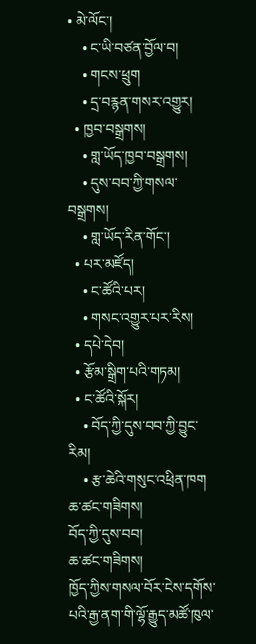• མེ་ལོང་།
    • ང་ཡི་བཙན་བྱོལ་བ།
    • གངས་ཕྲུག
    • དྲ་བརྙན་གསར་འགྱུར།
  • ཁྱབ་བསྒྲགས།
    • གླ་ཡོད་ཁྱབ་བསྒྲགས།
    • དུས་བབ་ཀྱི་གསལ་བསྒྲགས།
    • གླ་ཡོད་རིན་གོང་།
  • པར་མཛོད།
    • ང་ཚོའི་པར།
    • གསང་འགྱུར་པར་རིས།
  • དཔེ་དེབ།
  • རྩོམ་སྒྲིག་པའི་གཏམ།
  • ང་ཚོའི་སྐོར།
    • བོད་ཀྱི་དུས་བབ་ཀྱི་བྱུང་རིམ།
    • རྩ་ཆེའི་གསུང་འཕྲིན་ཁག
ཆ་ཚང་གཟིགས།
བོད་ཀྱི་དུས་བབ།
ཆ་ཚང་གཟིགས།
ཁྱོད་ཀྱིས་གསལ་བོར་ངེས་དགོས་པའི་རྒྱ་ནག་གི་ལྷོ་རྒྱུད་མཚོ་ཁུལ་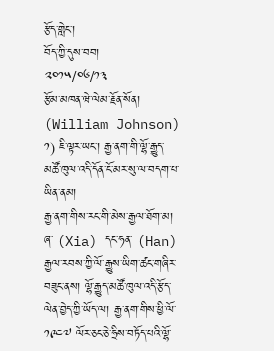རྩོད་གླེང་།
བོད་ཀྱི་དུས་བབ།
༢༠༡༥/༠༦/༡༣
རྩོམ་མཁན་ཝེ་ལེམ་རྗོན་སོན། (William Johnson)
༡) ཇི་ལྟར་ཡང་། རྒྱ་ནག་གི་ལྷོ་རྒྱུད་མཚོ་ཁུལ་འདི་དོན་ངོ་མར་སུ་ལ་བདག་པ་ཡིན་ནམ།
རྒྱ་ནག་གིས་རང་གི་མེས་རྒྱལ་ཐོག་མ། ཞ་ (Xia) དང་ཧན་ (Han) རྒྱལ་རབས་ཀྱི་ལོ་རྒྱུས་ཡིག་ཚང་གཞིར་བཟུང་ནས། ལྷོ་རྒྱུད་མཚོ་ཁུལ་འདི་རྩོད་ལེན་བྱེད་ཀྱི་ཡོད་ལ། རྒྱ་ནག་གིས་ཕྱི་ལོ་ ༡༩༤༧ ལོར་ཅང་ཅེ་ཧྲིས་བཏོད་པའི་ལྷོ་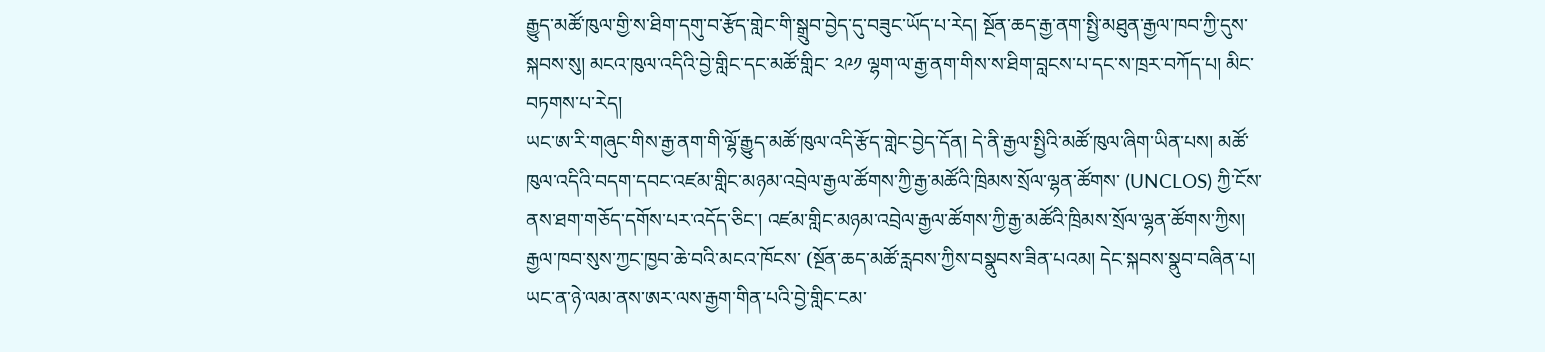རྒྱུད་མཚོ་ཁུལ་གྱི་ས་ཐིག་དགུ་བ་རྩོད་གླེང་གི་སྒྲུབ་བྱེད་དུ་བཟུང་ཡོད་པ་རེད། སྔོན་ཆད་རྒྱ་ནག་སྤྱི་མཐུན་རྒྱལ་ཁབ་ཀྱི་དུས་སྐབས་སུ། མངའ་ཁུལ་འདིའི་བྱེ་གླིང་དང་མཚོ་གླིང་ ༢༩༡ ལྷག་ལ་རྒྱ་ནག་གིས་ས་ཐིག་བླངས་པ་དང་ས་ཁྲར་བཀོད་པ། མིང་བཏགས་པ་རེད།
ཡང་ཨ་རི་གཞུང་གིས་རྒྱ་ནག་གི་ལྷོ་རྒྱུད་མཚོ་ཁུལ་འདི་རྩོད་གླེང་བྱེད་དོན། དེ་ནི་རྒྱལ་སྤྱིའི་མཚོ་ཁུལ་ཞིག་ཡིན་པས། མཚོ་ཁུལ་འདིའི་བདག་དབང་འཛམ་གླིང་མཉམ་འབྲེལ་རྒྱལ་ཚོགས་ཀྱི་རྒྱ་མཚོའི་ཁྲིམས་སྲོལ་ལྷན་ཚོགས་ (UNCLOS) ཀྱི་ངོས་ནས་ཐག་གཅོད་དགོས་པར་འདོད་ཅིང་། འཛམ་གླིང་མཉམ་འབྲེལ་རྒྱལ་ཚོགས་ཀྱི་རྒྱ་མཚོའི་ཁྲིམས་སྲོལ་ལྷན་ཚོགས་ཀྱིས། རྒྱལ་ཁབ་སུས་ཀྱང་ཁྱབ་ཆེ་བའི་མངའ་ཁོངས་ (སྔོན་ཆད་མཚོ་རླབས་ཀྱིས་བསྣུབས་ཟིན་པའམ། དེང་སྐབས་སྣུབ་བཞིན་པ། ཡང་ན་ཉེ་ལམ་ནས་ཨར་ལས་རྒྱག་གིན་པའི་བྱེ་གླིང་ངམ་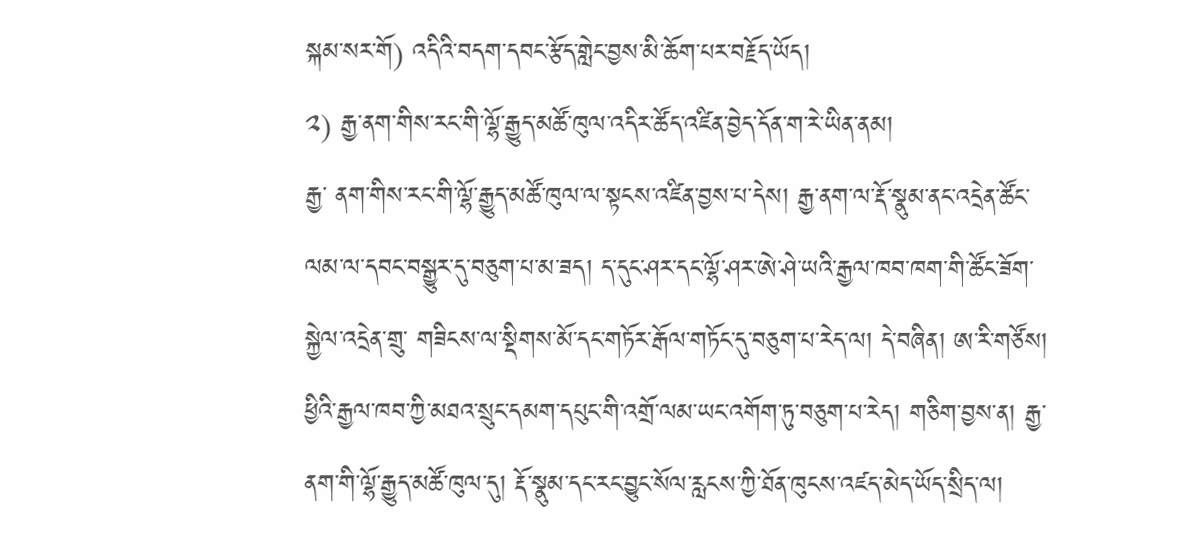སྐམ་སར་གོ) འདིའི་བདག་དབང་རྩོད་གླེང་བྱས་མི་ཆོག་པར་བརྗོད་ཡོད།
༢) རྒྱ་ནག་གིས་རང་གི་ལྷོ་རྒྱུད་མཚོ་ཁུལ་འདིར་ཚོད་འཛིན་བྱེད་དོན་ག་རེ་ཡིན་ནམ།
རྒྱ་ ནག་གིས་རང་གི་ལྷོ་རྒྱུད་མཚོ་ཁུལ་ལ་སྟངས་འཛིན་བྱས་པ་དེས། རྒྱ་ནག་ལ་རྡོ་སྣུམ་ནང་འདྲེན་ཚོང་ལམ་ལ་དབང་བསྒྱུར་དུ་བཅུག་པ་མ་ཟད། ད་དུང་ཤར་དང་ལྷོ་ཤར་ཨེ་ཤེ་ཡའི་རྒྱལ་ཁབ་ཁག་གི་ཚོང་ཟོག་སྐྱེལ་འདྲེན་གྲུ་ གཟིངས་ལ་སྡིགས་མོ་དང་གཏོར་རྒོལ་གཏོང་དུ་བཅུག་པ་རེད་ལ། དེ་བཞིན། ཨ་རི་གཙོས། ཕྱིའི་རྒྱལ་ཁབ་ཀྱི་མཐའ་སྲུང་དམག་དཔུང་གི་འགྲོ་ལམ་ཡང་འགོག་ཏུ་བཅུག་པ་རེད། གཅིག་བྱས་ན། རྒྱ་ནག་གི་ལྷོ་རྒྱུད་མཚོ་ཁུལ་དུ། རྡོ་སྣུམ་དང་རང་བྱུང་སོལ་རླངས་ཀྱི་ཐོན་ཁུངས་འཛད་མེད་ཡོད་སྲིད་ལ།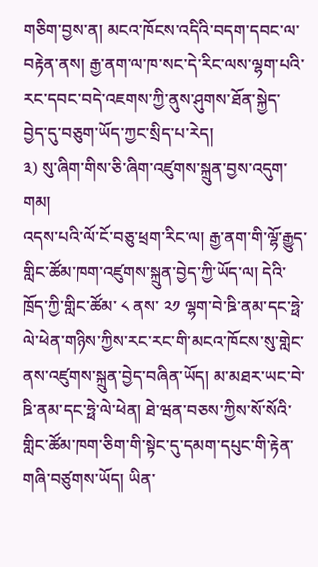གཅིག་བྱས་ན། མངའ་ཁོངས་འདིའི་བདག་དབང་ལ་བརྟེན་ནས། རྒྱ་ནག་ལ་ཁ་སང་དེ་རིང་ལས་ལྷག་པའི་རང་དབང་བདེ་འཇགས་ཀྱི་ནུས་ཤུགས་ཐོན་སྐྱེད་ བྱེད་དུ་བཅུག་ཡོད་ཀྱང་སྲིད་པ་རེད།
༣) སུ་ཞིག་གིས་ཅི་ཞིག་འཛུགས་སྐྲུན་བྱས་འདུག་གམ།
འདས་པའི་ལོ་ངོ་བཅུ་ཕྲག་རིང་ལ། རྒྱ་ནག་གི་ལྷོ་རྒྱུད་གླིང་ཚོམ་ཁག་འཛུགས་སྐྲུན་བྱེད་ཀྱི་ཡོད་ལ། དེའི་ཁྲོད་ཀྱི་གླིང་ཚོམ་ ༨ ནས་ ༢༡ ལྷག་བེ་ཋི་ནམ་དང་ཧྥེ་ལེ་ཕེན་གཉིས་ཀྱིས་རང་རང་གི་མངའ་ཁོངས་སུ་གླེང་ནས་འཛུགས་སྐྲུན་བྱེད་བཞིན་ཡོད། མ་མཐར་ཡང་བེ་ཋི་ནམ་དང་ཧྥེ་ལེ་ཕེན། ཐེ་ཝན་བཅས་ཀྱིས་སོ་སོའི་གླིང་ཚོམ་ཁག་ཅིག་གི་སྟེང་དུ་དམག་དཔུང་གི་རྟེན་གཞི་བཙུགས་ཡོད། ཡིན་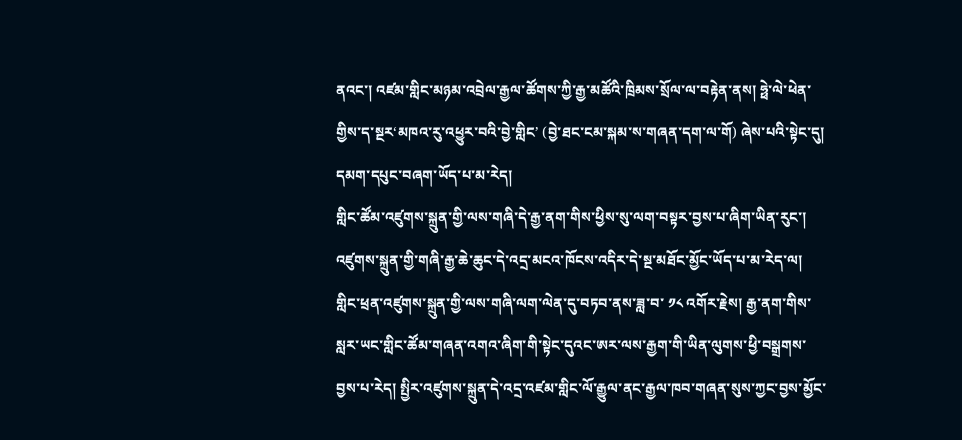ནའང་། འཛམ་གླིང་མཉམ་འབྲེལ་རྒྱལ་ཚོགས་ཀྱི་རྒྱ་མཚོའི་ཁྲིམས་སྲོལ་ལ་བརྟེན་ནས། ཧྥེ་ལེ་ཕེན་གྱིས་ད་སྔར‘མཁའ་རུ་འཕྱུར་བའི་བྱེ་གླིང’ (བྱེ་ཐང་ངམ་སྐམ་ས་གཞན་དག་ལ་གོ) ཞེས་པའི་སྟེང་དུ། དམག་དཔུང་བཞག་ཡོད་པ་མ་རེད།
གླིང་ཚོམ་འཛུགས་སྐྲུན་གྱི་ལས་གཞི་དེ་རྒྱ་ནག་གིས་ཕྱིས་སུ་ལག་བསྟར་བྱས་པ་ཞིག་ཡིན་རུང་། འཛུགས་སྐྲུན་གྱི་གཞི་རྒྱ་ཆེ་ཆུང་དེ་འདྲ་མངའ་ཁོངས་འདིར་དེ་སྔ་མཐོང་མྱོང་ཡོད་པ་མ་རེད་ལ། གླིང་ཕྲན་འཛུགས་སྐྲུན་གྱི་ལས་གཞི་ལག་ལེན་དུ་བཏབ་ནས་ཟླ་བ་ ༡༨ འགོར་རྗེས། རྒྱ་ནག་གིས་སླར་ཡང་གླིང་ཚོམ་གཞན་འགའ་ཞིག་གི་སྟེང་དུའང་ཨར་ལས་རྒྱག་གི་ཡིན་ལུགས་ཕྱི་བསྒྲགས་བྱས་པ་རེད། སྤྱིར་འཛུགས་སྐྲུན་དེ་འདྲ་འཛམ་གླིང་ལོ་རྒྱུལ་ནང་རྒྱལ་ཁབ་གཞན་སུས་ཀྱང་བྱས་མྱོང་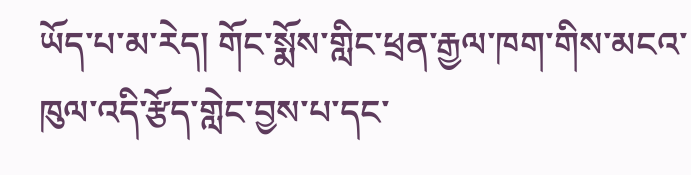ཡོད་པ་མ་རེད། གོང་སྨོས་གླིང་ཕྲན་རྒྱལ་ཁག་གིས་མངའ་ཁུལ་འདི་རྩོད་གླེང་བྱས་པ་དང་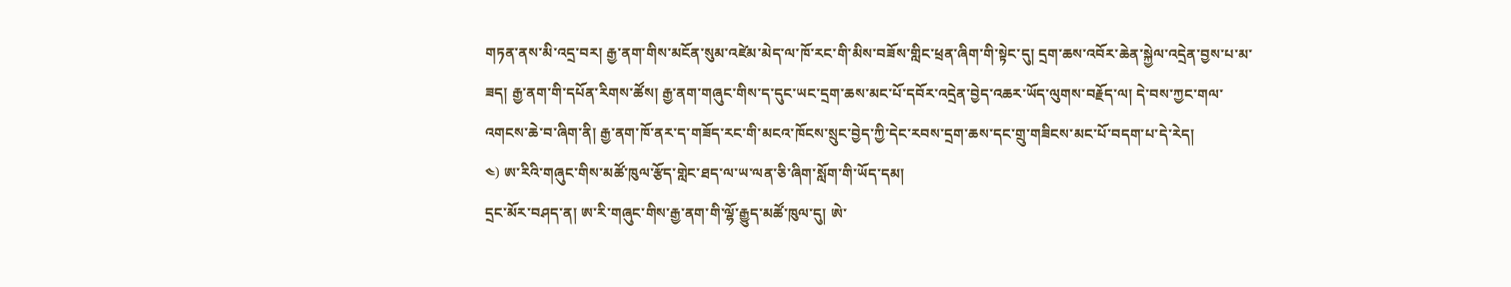གཏན་ནས་མི་འདྲ་བར། རྒྱ་ནག་གིས་མངོན་སུམ་འཛེམ་མེད་ལ་ཁོ་རང་གི་མིས་བཟོས་གླིང་ཕྲན་ཞིག་གི་སྟེང་དུ། དྲག་ཆས་འབོར་ཆེན་སྐྱེལ་འདྲེན་བྱས་པ་མ་ཟད། རྒྱ་ནག་གི་དཔོན་རིགས་ཚོས། རྒྱ་ནག་གཞུང་གིས་ད་དུང་ཡང་དྲག་ཆས་མང་པོ་དབོར་འདྲེན་བྱེད་འཆར་ཡོད་ལུགས་བརྗོད་ལ། དེ་བས་ཀྱང་གལ་འགངས་ཆེ་བ་ཞིག་ནི། རྒྱ་ནག་ཁོ་ནར་ད་གཟོད་རང་གི་མངའ་ཁོངས་སྲུང་བྱེད་ཀྱི་དེང་རབས་དྲག་ཆས་དང་གྲུ་གཟིངས་མང་པོ་བདག་པ་དེ་རེད།
༤) ཨ་རིའི་གཞུང་གིས་མཚོ་ཁུལ་རྩོད་གླེང་ཐད་ལ་ཡ་ལན་ཅི་ཞིག་སློག་གི་ཡོད་དམ།
དྲང་མོར་བཤད་ན། ཨ་རི་གཞུང་གིས་རྒྱ་ནག་གི་ལྷོ་རྒྱུད་མཚོ་ཁུལ་དུ། ཨེ་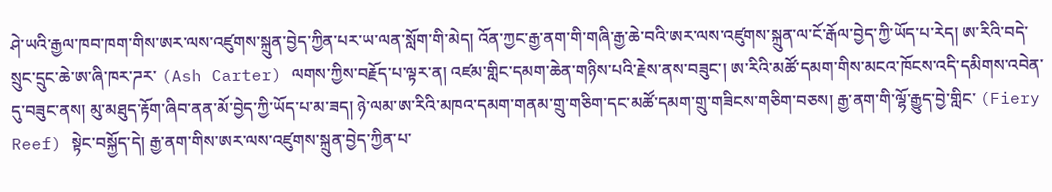ཤེ་ཡའི་རྒྱལ་ཁབ་ཁག་གིས་ཨར་ལས་འཛུགས་སྐྲུན་བྱེད་ཀྱིན་པར་ཡ་ལན་སློག་གི་མེད། འོན་ཀྱང་རྒྱ་ནག་གི་གཞི་རྒྱ་ཆེ་བའི་ཨར་ལས་འཛུགས་སྐྲུན་ལ་ངོ་རྒོལ་བྱེད་ཀྱི་ཡོད་པ་རེད། ཨ་རིའི་བདེ་སྲུང་དྲུང་ཆེ་ཨ་ཞི་ཁར་ཌར་ (Ash Carter) ལགས་ཀྱིས་བརྗོད་པ་ལྟར་ན། འཛམ་གླིང་དམག་ཆེན་གཉིས་པའི་རྗེས་ནས་བཟུང་། ཨ་རིའི་མཚོ་དམག་གིས་མངའ་ཁོངས་འདི་དམིགས་འབེན་དུ་བཟུང་ནས། མུ་མཐུད་རྟོག་ཞིབ་ནན་མོ་བྱེད་ཀྱི་ཡོད་པ་མ་ཟད། ཉེ་ལམ་ཨ་རིའི་མཁའ་དམག་གནམ་གྲུ་གཅིག་དང་མཚོ་དམག་གྲུ་གཟིངས་གཅིག་བཅས། རྒྱ་ནག་གི་ལྷོ་རྒྱུད་བྱེ་གླིང་ (Fiery Reef) སྟེང་བསྐྱོད་དེ། རྒྱ་ནག་གིས་ཨར་ལས་འཛུགས་སྐྲུན་བྱེད་ཀྱིན་པ་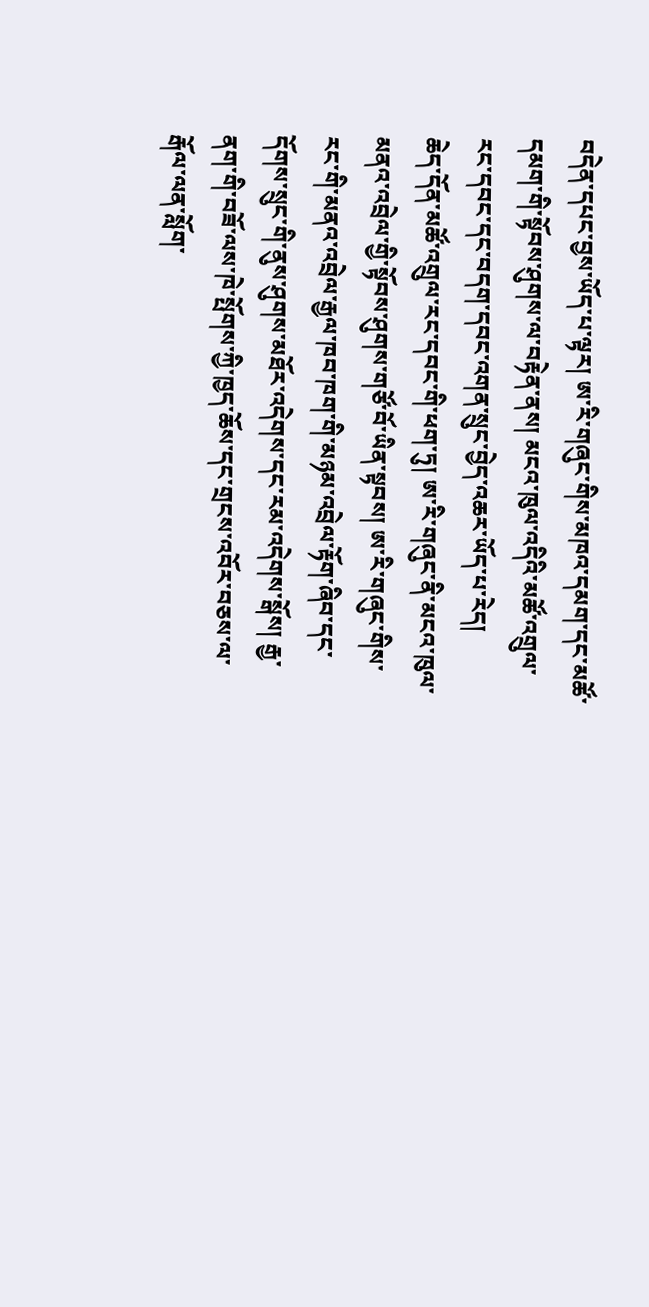བདེན་དཔང་བྱས་ཡོད་པ་ལྟར། ཨ་རི་གཞུང་གིས་མཁའ་དམག་དང་མཚོ་དམག་གི་སྟོབས་ཤུགས་ལ་བརྟེན་ནས། མངའ་ཁུལ་འདིའི་མཚོ་འགྲུལ་རང་དབང་དང་བདག་དབང་འགན་སྲུང་བྱེད་འཆར་ཡོད་པ་རེད།
ཆེད་དོན་མཚོ་འགྲུལ་རང་དབང་གི་ཕག་ཏུ། ཨ་རི་གཞུང་ནི་མངའ་ཁུལ་མནའ་འབྲེལ་གྱི་སྟོབས་ཤུགས་གཙོ་བོ་ཡིན་སྟབས། ཨ་རི་གཞུང་གིས་རང་གི་མནའ་འབྲེལ་རྒྱལ་ཁབ་ཁག་གི་མཉམ་འབྲེལ་རྟོག་ཞིབ་དང་དོགས་སྲུང་གི་ནུས་ཤུགས་མཐོར་འདེགས་དང་རམ་འདེགས་སྒོས། རྒྱ་ནག་གི་བཟོ་ལས་ཁེ་སྤོགས་ཀྱི་ཁྱད་ཆོས་དང་གྲངས་འབོར་བཅས་ལ་རྒོལ་ལན་སློག་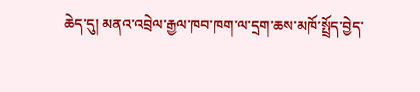ཆེད་དུ། མནའ་འབྲེལ་རྒྱལ་ཁབ་ཁག་ལ་དྲག་ཆས་མཁོ་སྤྲོད་བྱེད་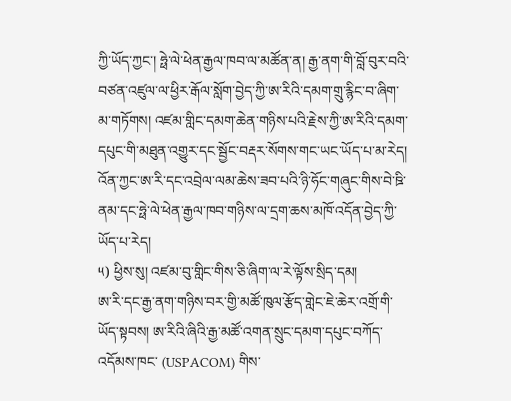ཀྱི་ཡོད་ཀྱང་། ཧྥེ་ལེ་ཕེན་རྒྱལ་ཁབ་ལ་མཚོན་ན། རྒྱ་ནག་གི་བློ་བུར་བའི་བཙན་འཛུལ་ལ་ཕྱིར་རྒོལ་སློག་བྱེད་ཀྱི་ཨ་རིའི་དམག་གྲུ་རྙིང་བ་ཞིག་མ་གཏོགས། འཛམ་གླིང་དམག་ཆེན་གཉིས་པའི་རྗེས་ཀྱི་ཨ་རིའི་དམག་དཔུང་གི་མཐུན་འགྱུར་དང་སྦྱོང་བརྡར་སོགས་གང་ཡང་ཡོད་པ་མ་རེད།
འོན་ཀྱང་ཨ་རི་དང་འབྲེལ་ལམ་ཆེས་ཟབ་པའི་ཉི་ཧོང་གཞུང་གིས་བེ་ཋི་ནམ་དང་ཧྥེ་ལེ་ཕེན་རྒྱལ་ཁབ་གཉིས་ལ་དྲག་ཆས་མཁོ་འདོན་བྱེད་ཀྱི་ཡོད་པ་རེད།
༥) ཕྱིས་སུ། འཛམ་བུ་གླིང་གིས་ཅི་ཞིག་ལ་རེ་ལྟོས་སྲིད་དམ།
ཨ་རི་དང་རྒྱ་ནག་གཉིས་བར་གྱི་མཚོ་ཁུལ་རྩོད་གླེང་ཇེ་ཆེར་འགྲོ་གི་ཡོད་སྟབས། ཨ་རིའི་ཞིའི་རྒྱ་མཚོ་འགན་སྲུང་དམག་དཔུང་བཀོད་འདོམས་ཁང་ (USPACOM) གིས་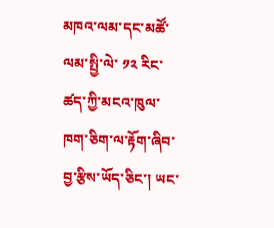མཁའ་ལམ་དང་མཚོ་ལམ་སྤྱི་ལེ་ ༡༢ རིང་ཚད་ཀྱི་མངའ་ཁུལ་ཁག་ཅིག་ལ་རྟོག་ཞིབ་བྱ་རྩིས་ཡོད་ཅིང་། ཡང་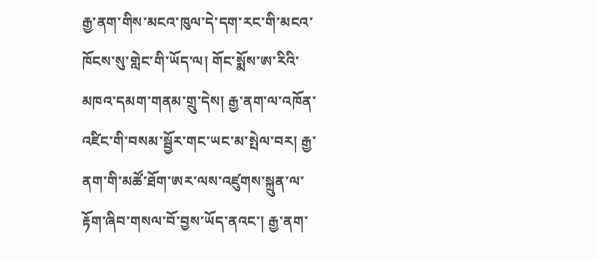རྒྱ་ནག་གིས་མངའ་ཁུལ་དེ་དག་རང་གི་མངའ་ཁོངས་སུ་གླེང་གི་ཡོད་ལ། གོང་སྨོས་ཨ་རིའི་མཁའ་དམག་གནམ་གྲུ་དེས། རྒྱ་ནག་ལ་འཁོན་འཛིང་གི་བསམ་སྦྱོར་གང་ཡང་མ་སྤེལ་བར། རྒྱ་ནག་གི་མཚོ་ཐོག་ཨར་ལས་འཛུགས་སྐྲུན་ལ་རྟོག་ཞིབ་གསལ་བོ་བྱས་ཡོད་ནའང་། རྒྱ་ནག་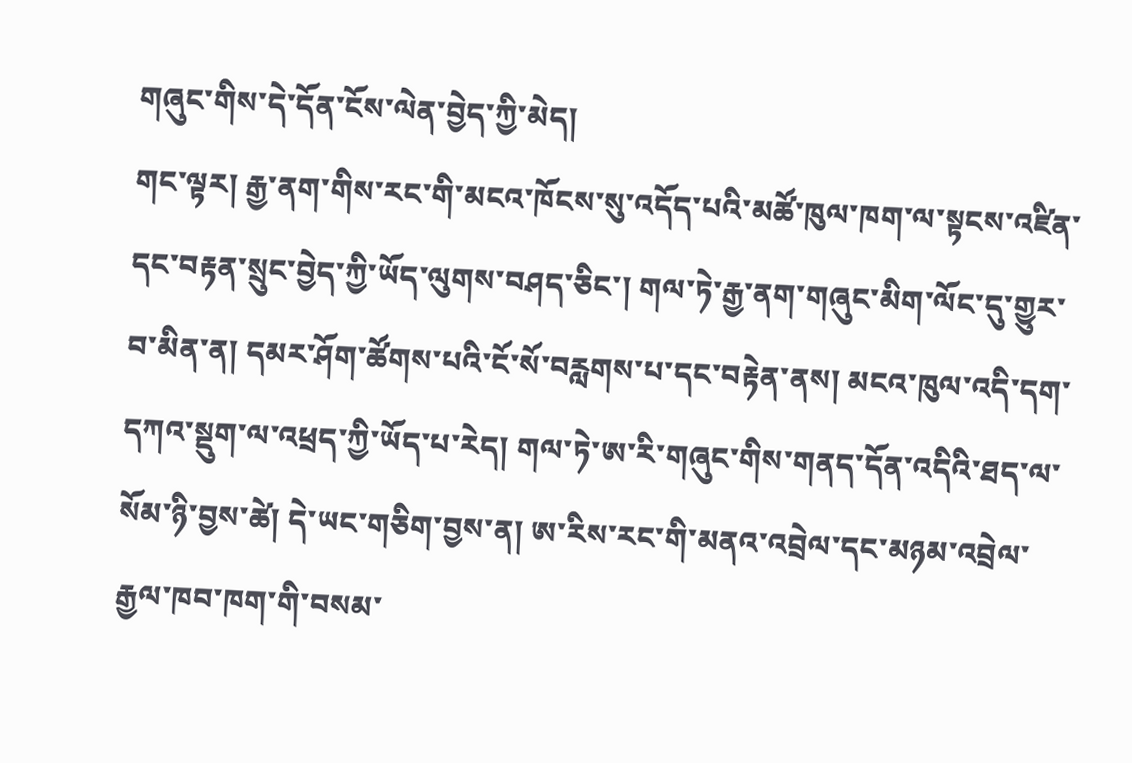གཞུང་གིས་དེ་དོན་ངོས་ལེན་བྱེད་ཀྱི་མེད།
གང་ལྟར། རྒྱ་ནག་གིས་རང་གི་མངའ་ཁོངས་སུ་འདོད་པའི་མཚོ་ཁུལ་ཁག་ལ་སྟངས་འཛིན་དང་བརྟན་སྲུང་བྱེད་ཀྱི་ཡོད་ལུགས་བཤད་ཅིང་། གལ་ཏེ་རྒྱ་ནག་གཞུང་མིག་ལོང་དུ་གྱུར་བ་མིན་ན། དམར་ཤོག་ཚོགས་པའི་ངོ་སོ་བརླགས་པ་དང་བརྟེན་ནས། མངའ་ཁུལ་འདི་དག་དཀའ་སྡུག་ལ་འཕྲད་ཀྱི་ཡོད་པ་རེད། གལ་ཏེ་ཨ་རི་གཞུང་གིས་གནད་དོན་འདིའི་ཐད་ལ་སོམ་ཉི་བྱས་ཚེ། དེ་ཡང་གཅིག་བྱས་ན། ཨ་རིས་རང་གི་མནའ་འབྲེལ་དང་མཉམ་འབྲེལ་རྒྱལ་ཁབ་ཁག་གི་བསམ་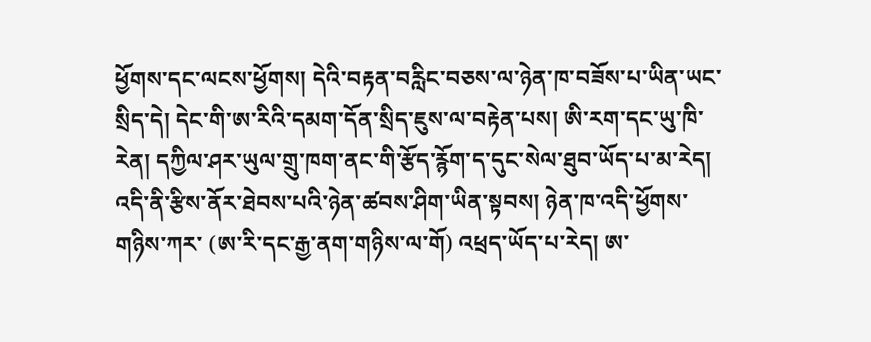ཕྱོགས་དང་ལངས་ཕྱོགས། དེའི་བརྟན་བརླིང་བཅས་ལ་ཉེན་ཁ་བཟོས་པ་ཡིན་ཡང་སྲིད་དེ། དེང་གི་ཨ་རིའི་དམག་དོན་སྲིད་ཇུས་ལ་བརྟེན་པས། ཨི་རག་དང་ཡུ་ཁི་རེན། དཀྱིལ་ཤར་ཡུལ་གྲུ་ཁག་ནང་གི་རྩོད་རྙོག་ད་དུང་སེལ་ཐུབ་ཡོད་པ་མ་རེད།
འདི་ནི་རྩིས་ནོར་ཐེབས་པའི་ཉེན་ཚབས་ཤིག་ཡིན་སྟབས། ཉེན་ཁ་འདི་ཕྱོགས་གཉིས་ཀར་ (ཨ་རི་དང་རྒྱ་ནག་གཉིས་ལ་གོ) འཕྲད་ཡོད་པ་རེད། ཨ་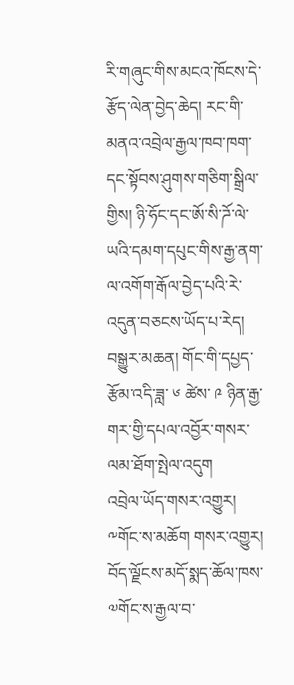རི་གཞུང་གིས་མངའ་ཁོངས་དེ་རྩོད་ལེན་བྱེད་ཆེད། རང་གི་མནའ་འབྲེལ་རྒྱལ་ཁབ་ཁག་དང་སྟོབས་ཤུགས་གཅིག་སྒྲིལ་གྱིས། ཉི་ཧོང་དང་ཨོ་སི་ཌོ་ལེ་ཡའི་དམག་དཔུང་གིས་རྒྱ་ནག་ལ་འགོག་རྒོལ་བྱེད་པའི་རེ་འདུན་བཅངས་ཡོད་པ་རེད།
བསྒྱུར་མཆན། གོང་གི་དཔྱད་རྩོམ་འདི་ཟླ་ ༦ ཚེས་ ༩ ཉིན་རྒྱ་གར་གྱི་དཔལ་འབྱོར་གསར་ལམ་ཐོག་སྤེལ་འདུག
འབྲེལ་ཡོད་གསར་འགྱུར།
༸གོང་ས་མཆོག གསར་འགྱུར།
བོད་ལྗོངས་མདོ་སྨད་ཆོལ་ཁས་༧གོང་ས་རྒྱལ་བ་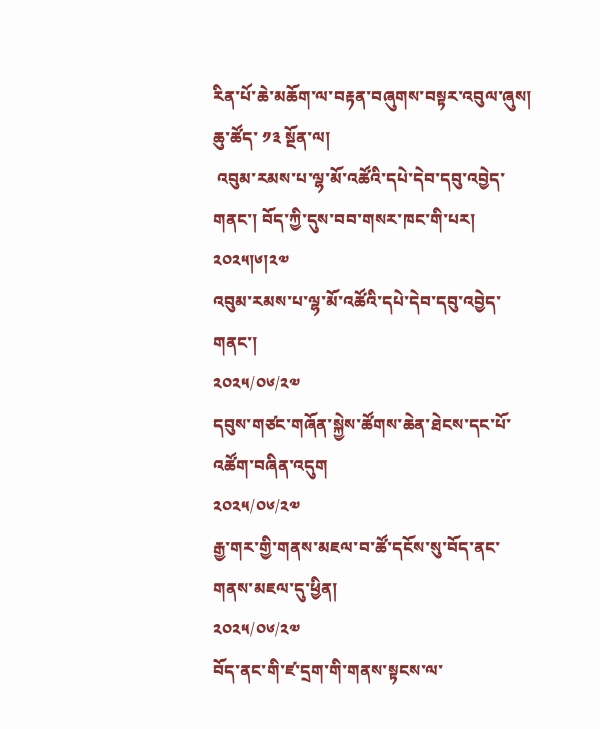རིན་པོ་ཆེ་མཆོག་ལ་བརྟན་བཞུགས་བསྟར་འབུལ་ཞུས།
ཆུ་ཚོད་ ༡༣ སྔོན་ལ།
 འབུམ་རམས་པ་ལྷ་མོ་འཚོའི་དཔེ་དེབ་དབུ་འབྱེད་གནང་། བོད་ཀྱི་དུས་བབ་གསར་ཁང་གི་པར། ༢༠༢༥།༦།༢༧
འབུམ་རམས་པ་ལྷ་མོ་འཚོའི་དཔེ་དེབ་དབུ་འབྱེད་གནང་།
༢༠༢༥/༠༦/༢༧
དབུས་གཙང་གཞོན་སྐྱེས་ཚོགས་ཆེན་ཐེངས་དང་པོ་འཚོག་བཞིན་འདུག
༢༠༢༥/༠༦/༢༧
རྒྱ་གར་གྱི་གནས་མཇལ་བ་ཚོ་དངོས་སུ་བོད་ནང་གནས་མཇལ་དུ་ཕྱིན།
༢༠༢༥/༠༦/༢༧
བོད་ནང་གི་ཛ་དྲག་གི་གནས་སྟངས་ལ་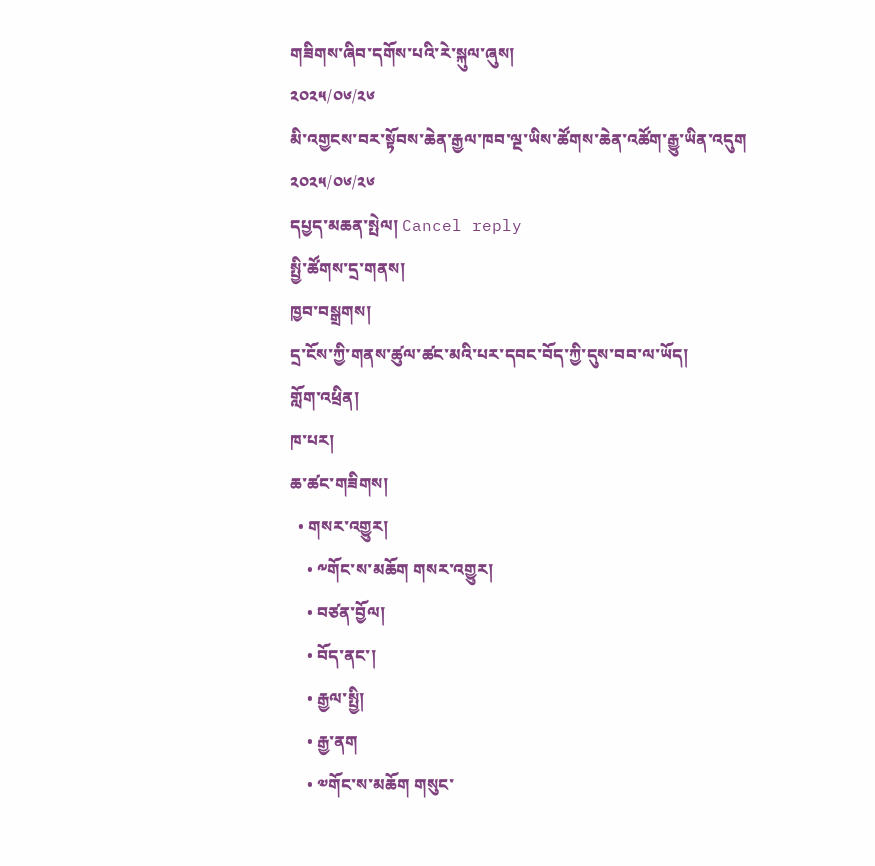གཟིགས་ཞིབ་དགོས་པའི་རེ་སྐུལ་ཞུས།
༢༠༢༥/༠༦/༢༦
མི་འགྱངས་བར་སྟོབས་ཆེན་རྒྱལ་ཁབ་ལྔ་ཡིས་ཚོགས་ཆེན་འཚོག་རྒྱུ་ཡིན་འདུག
༢༠༢༥/༠༦/༢༦
དཔྱད་མཆན་སྤེལ། Cancel reply
སྤྱི་ཚོགས་དྲ་གནས།
ཁྱབ་བསྒྲགས།
དྲ་ངོས་ཀྱི་གནས་ཚུལ་ཚང་མའི་པར་དབང་བོད་ཀྱི་དུས་བབ་ལ་ཡོད།
གློག་འཕྲིན།
ཁ་པར།
ཆ་ཚང་གཟིགས།
  • གསར་འགྱུར།
    • ༸གོང་ས་མཆོག གསར་འགྱུར།
    • བཙན་བྱོལ།
    • བོད་ནང་།
    • རྒྱལ་སྤྱི།
    • རྒྱ་ནག
    • ༧གོང་ས་མཆོག གསུང་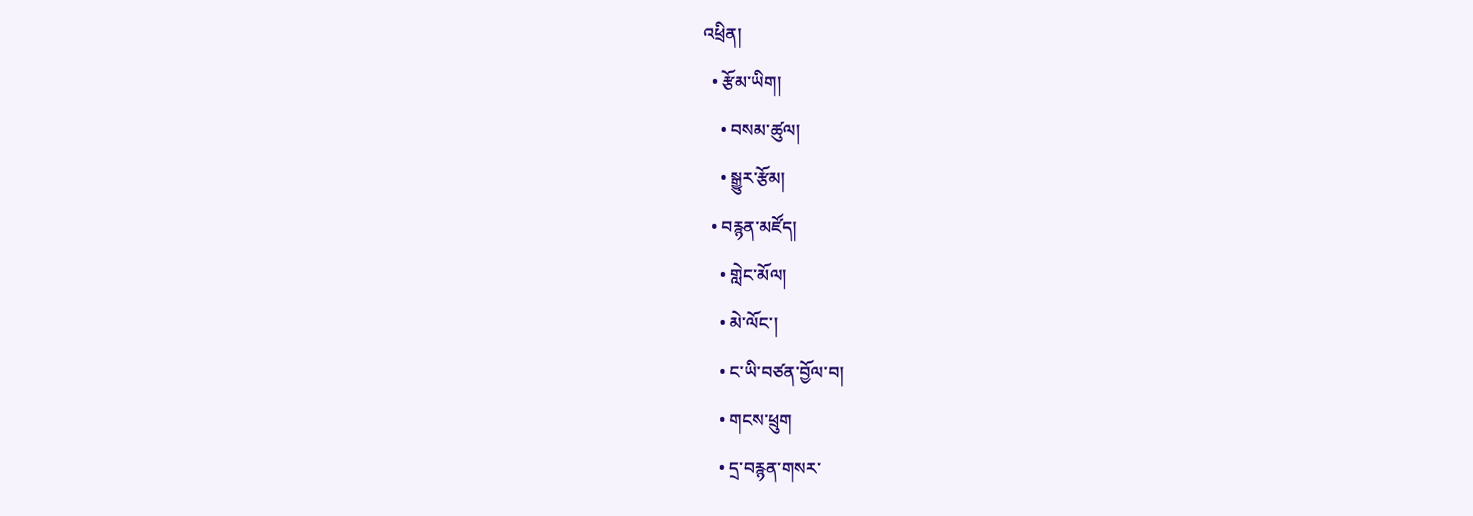འཕྲིན།
  • རྩོམ་ཡིག།
    • བསམ་ཚུལ།
    • སྒྱུར་རྩོམ།
  • བརྙན་མཛོད།
    • གླེང་མོལ།
    • མེ་ལོང་།
    • ང་ཡི་བཙན་བྱོལ་བ།
    • གངས་ཕྲུག
    • དྲ་བརྙན་གསར་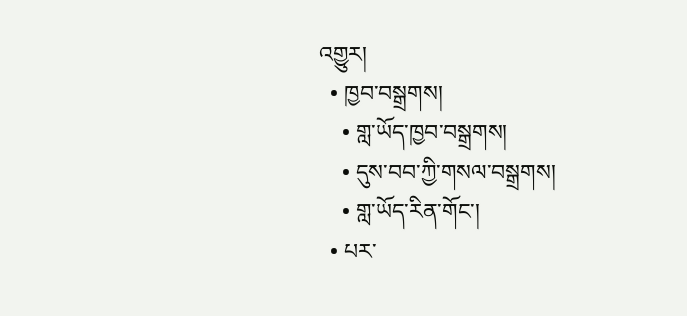འགྱུར།
  • ཁྱབ་བསྒྲགས།
    • གླ་ཡོད་ཁྱབ་བསྒྲགས།
    • དུས་བབ་ཀྱི་གསལ་བསྒྲགས།
    • གླ་ཡོད་རིན་གོང་།
  • པར་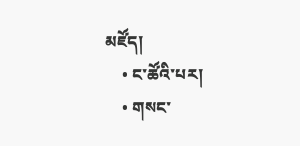མཛོད།
    • ང་ཚོའི་པར།
    • གསང་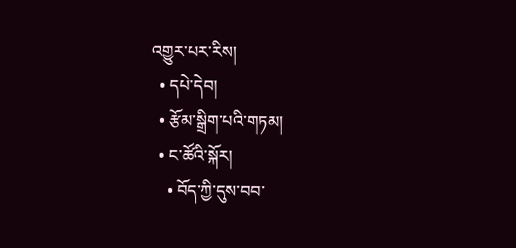འགྱུར་པར་རིས།
  • དཔེ་དེབ།
  • རྩོམ་སྒྲིག་པའི་གཏམ།
  • ང་ཚོའི་སྐོར།
    • བོད་ཀྱི་དུས་བབ་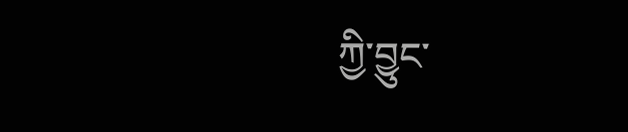ཀྱི་བྱུང་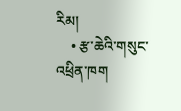རིམ།
    • རྩ་ཆེའི་གསུང་འཕྲིན་ཁག